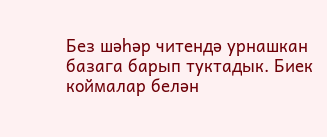Без шәһәр читендә урнашкан базага барып туктадык. Биек коймалар белән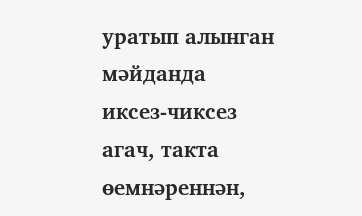уратып алынган мәйданда иксез-чиксез агач, такта өемнәреннән,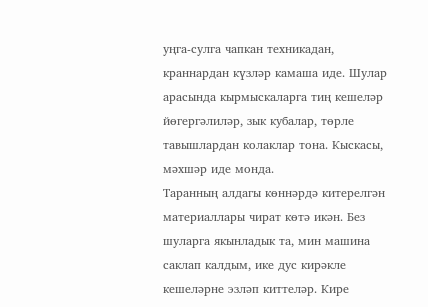уңга-сулга чапкан техникадан, краннардан күзләр камаша иде. Шулар арасында кырмыскаларга тиң кешеләр йөгергәлиләр, зык кубалар, төрле тавышлардан колаклар тона. Кыскасы, мәхшәр иде монда.
Таранның алдагы көннәрдә китерелгән материаллары чират көтә икән. Без шуларга якынладык та, мин машина саклап калдым, ике дус кирәкле кешеләрне эзләп киттеләр. Кире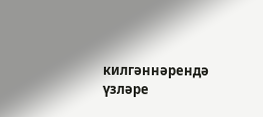килгәннәрендә үзләре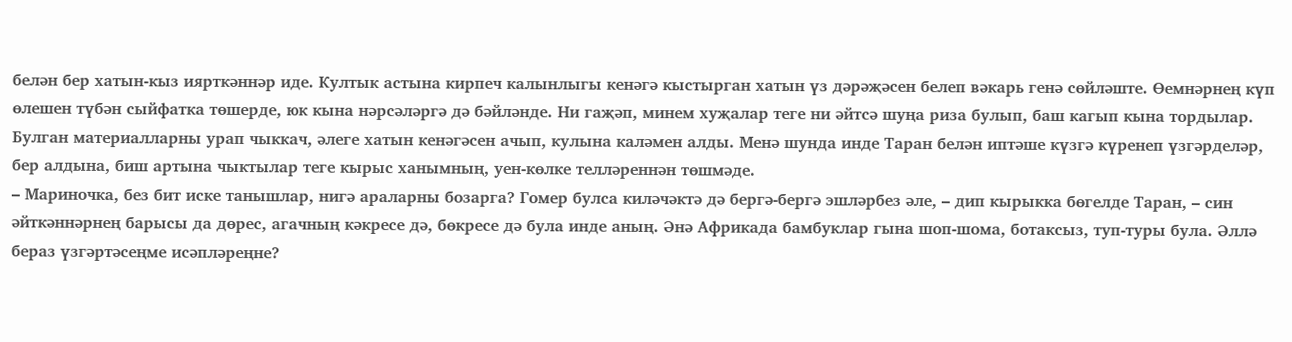белән бер хатын-кыз иярткәннәр иде. Култык астына кирпеч калынлыгы кенәгә кыстырган хатын үз дәрәҗәсен белеп вәкарь генә сөйләште. Өемнәрнең күп өлешен түбән сыйфатка төшерде, юк кына нәрсәләргә дә бәйләнде. Ни гаҗәп, минем хуҗалар теге ни әйтсә шуңа риза булып, баш кагып кына тордылар. Булган материалларны урап чыккач, әлеге хатын кенәгәсен ачып, кулына каләмен алды. Менә шунда инде Таран белән иптәше күзгә күренеп үзгәрделәр, бер алдына, биш артына чыктылар теге кырыс ханымның, уен-көлке телләреннән төшмәде.
– Мариночка, без бит иске танышлар, нигә араларны бозарга? Гомер булса киләчәктә дә бергә-бергә эшләрбез әле, – дип кырыкка бөгелде Таран, – син әйткәннәрнең барысы да дөрес, агачның кәкресе дә, бөкресе дә була инде аның. Әнә Африкада бамбуклар гына шоп-шома, ботаксыз, туп-туры була. Әллә бераз үзгәртәсеңме исәпләреңне?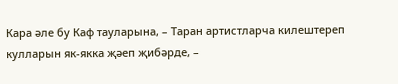Кара әле бу Каф тауларына, – Таран артистларча килештереп кулларын як-якка җәеп җибәрде, –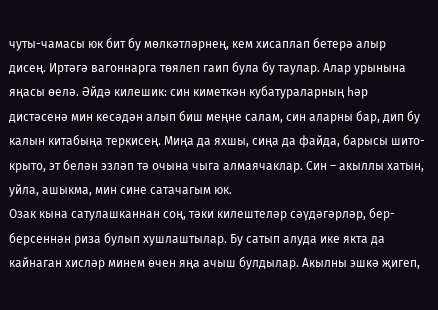чуты-чамасы юк бит бу мөлкәтләрнең, кем хисаплап бетерә алыр дисең. Иртәгә вагоннарга төялеп гаип була бу таулар. Алар урынына яңасы өелә. Әйдә килешик: син киметкән кубатураларның һәр дистәсенә мин кесәдән алып биш меңне салам, син аларны бар, дип бу калын китабыңа теркисең. Миңа да яхшы, сиңа да файда, барысы шито-крыто, эт белән эзләп тә очына чыга алмаячаклар. Син – акыллы хатын, уйла, ашыкма, мин сине сатачагым юк.
Озак кына сатулашканнан соң, тәки килештеләр сәүдәгәрләр, бер-берсеннән риза булып хушлаштылар. Бу сатып алуда ике якта да кайнаган хисләр минем өчен яңа ачыш булдылар. Акылны эшкә җигеп,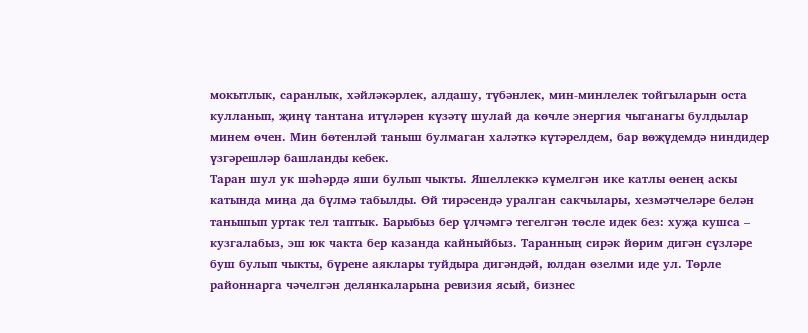мокытлык, саранлык, хәйләкәрлек, алдашу, түбәнлек, мин-минлелек тойгыларын оста кулланып, җиңү тантана итүләрен күзәтү шулай да көчле энергия чыганагы булдылар минем өчен. Мин бөтенләй таныш булмаган халәткә күтәрелдем, бар вөҗүдемдә ниндидер үзгәрешләр башланды кебек.
Таран шул ук шәһәрдә яши булып чыкты. Яшеллеккә күмелгән ике катлы өенең аскы катында миңа да бүлмә табылды. Өй тирәсендә уралган сакчылары, хезмәтчеләре белән танышып уртак тел таптык. Барыбыз бер үлчәмгә тегелгән төсле идек без: хуҗа кушса – кузгалабыз, эш юк чакта бер казанда кайныйбыз. Таранның сирәк йөрим дигән сүзләре буш булып чыкты, бүрене аяклары туйдыра дигәндәй, юлдан өзелми иде ул. Төрле районнарга чәчелгән делянкаларына ревизия ясый, бизнес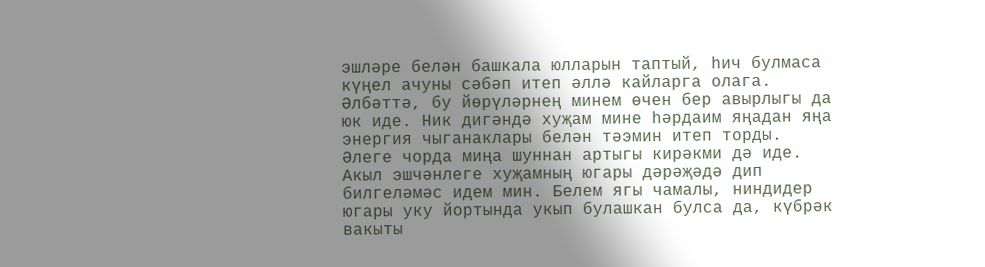эшләре белән башкала юлларын таптый, һич булмаса күңел ачуны сәбәп итеп әллә кайларга олага. Әлбәттә, бу йөрүләрнең минем өчен бер авырлыгы да юк иде. Ник дигәндә хуҗам мине һәрдаим яңадан яңа энергия чыганаклары белән тәэмин итеп торды. Әлеге чорда миңа шуннан артыгы кирәкми дә иде. Акыл эшчәнлеге хуҗамның югары дәрәҗәдә дип билгеләмәс идем мин. Белем ягы чамалы, ниндидер югары уку йортында укып булашкан булса да, күбрәк вакыты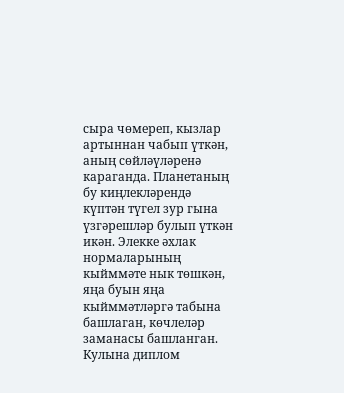сыра чөмереп, кызлар артыннан чабып үткән, аның сөйләүләренә караганда. Планетаның бу киңлекләрендә күптән түгел зур гына үзгәрешләр булып үткән икән. Элекке әхлак нормаларының кыйммәте нык төшкән, яңа буын яңа кыйммәтләргә табына башлаган, көчлеләр заманасы башланган. Кулына диплом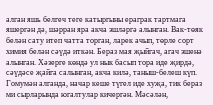алган яшь белгеч теге катыргыны ераграк тартмага яшергән дә, шәрран яра акча эшләргә алынган. Вак-төяк белән сату итеп чатта торган, ларек ачып, төрле сорт химия белән сәүдә иткән. Бераз мая җыйгач, агач эшенә алынган. Хәзерге көндә ул нык басып тора иде җирдә, сәүдәсе җайга салынган, акча килә, таныш-белеш күп. Гомумән алганда, начар кеше түгел иде хуҗа, тик бераз ми сырларында югалтулар кичергән. Мәсәлән,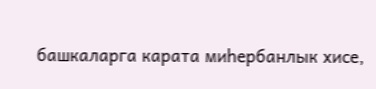башкаларга карата миһербанлык хисе,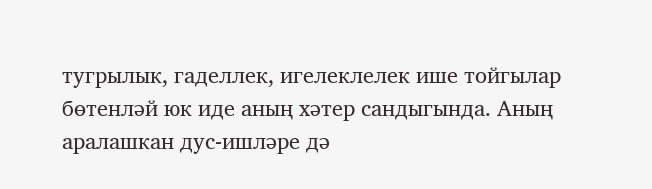тугрылык, гаделлек, игелеклелек ише тойгылар бөтенләй юк иде аның хәтер сандыгында. Аның аралашкан дус-ишләре дә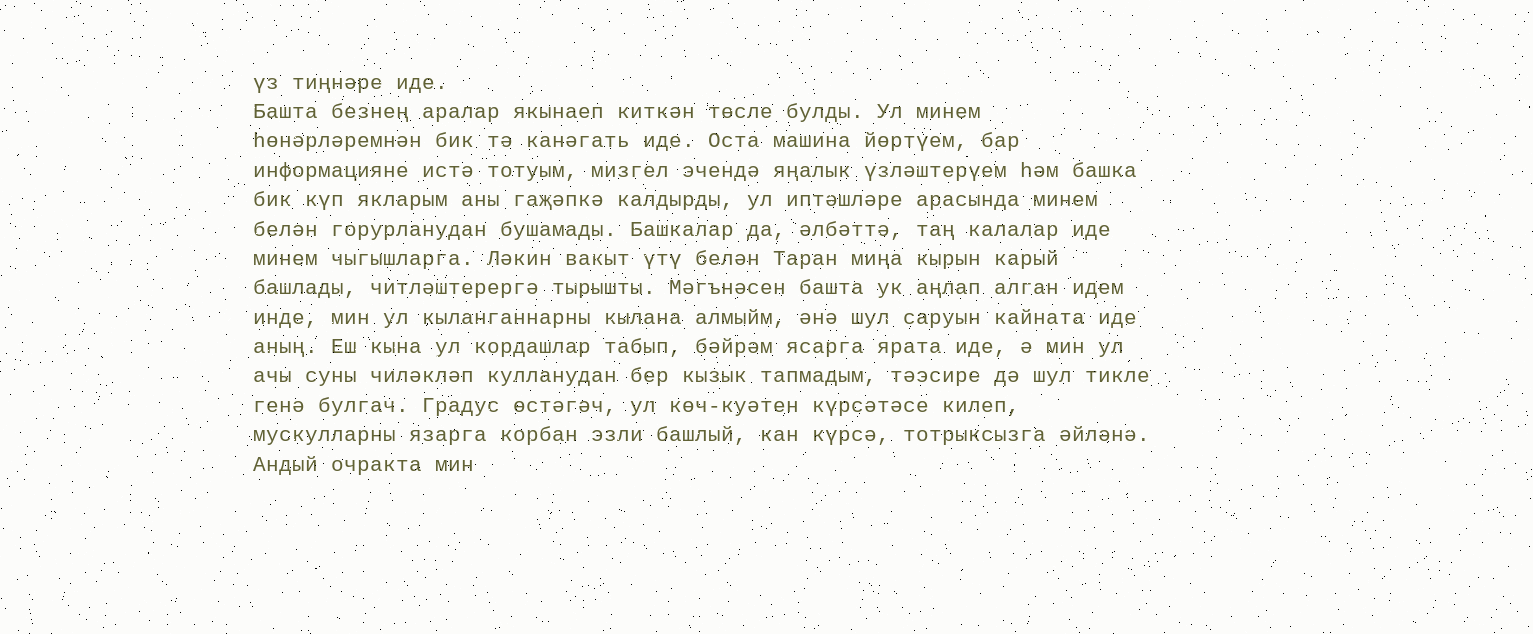үз тиңнәре иде.
Башта безнең аралар якынаеп киткән төсле булды. Ул минем һөнәрләремнән бик тә канәгать иде. Оста машина йөртүем, бар информацияне истә тотуым, мизгел эчендә яңалык үзләштерүем һәм башка бик күп якларым аны гаҗәпкә калдырды, ул иптәшләре арасында минем белән горурланудан бушамады. Башкалар да, әлбәттә, таң калалар иде минем чыгышларга. Ләкин вакыт үтү белән Таран миңа кырын карый башлады, читләштерергә тырышты. Мәгънәсен башта ук аңлап алган идем инде, мин ул кыланганнарны кылана алмыйм, әнә шул саруын кайната иде аның. Еш кына ул кордашлар табып, бәйрәм ясарга ярата иде, ә мин ул ачы суны чиләкләп кулланудан бер кызык тапмадым, тәэсире дә шул тикле генә булгач. Градус өстәгәч, ул көч-куәтен күрсәтәсе килеп, мускулларны язарга корбан эзли башлый, кан күрсә, тотрыксызга әйләнә. Андый очракта мин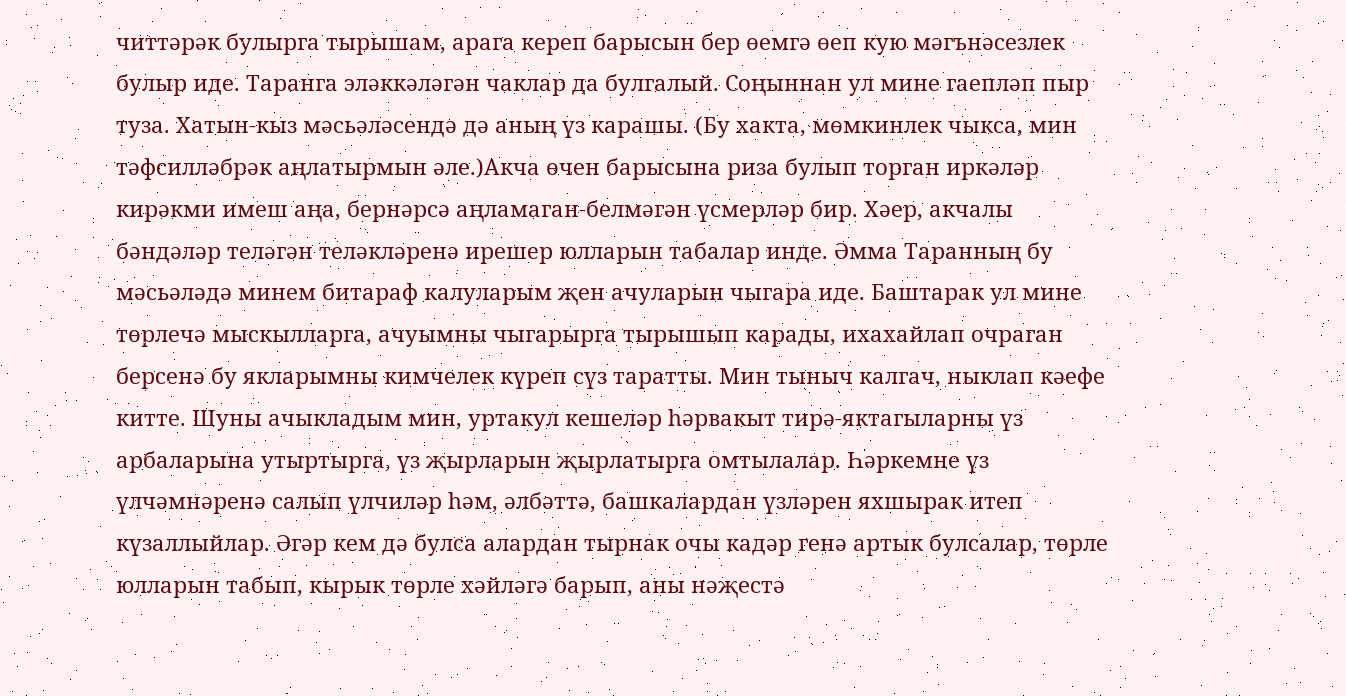читтәрәк булырга тырышам, арага кереп барысын бер өемгә өеп кую мәгънәсезлек булыр иде. Таранга эләккәләгән чаклар да булгалый. Соңыннан ул мине гаепләп пыр туза. Хатын-кыз мәсьәләсендә дә аның үз карашы. (Бу хакта, мөмкинлек чыкса, мин тәфсилләбрәк аңлатырмын әле.)Акча өчен барысына риза булып торган иркәләр кирәкми имеш аңа, бернәрсә аңламаган-белмәгән үсмерләр бир. Хәер, акчалы бәндәләр теләгән теләкләренә ирешер юлларын табалар инде. Әмма Таранның бу мәсьәләдә минем битараф калуларым җен ачуларын чыгара иде. Баштарак ул мине төрлечә мыскылларга, ачуымны чыгарырга тырышып карады, ихахайлап очраган берсенә бу якларымны кимчелек күреп сүз таратты. Мин тыныч калгач, ныклап кәефе китте. Шуны ачыкладым мин, уртакул кешеләр һәрвакыт тирә-яктагыларны үз арбаларына утыртырга, үз җырларын җырлатырга омтылалар. Һәркемне үз үлчәмнәренә салып үлчиләр һәм, әлбәттә, башкалардан үзләрен яхшырак итеп күзаллыйлар. Әгәр кем дә булса алардан тырнак очы кадәр генә артык булсалар, төрле юлларын табып, кырык төрле хәйләгә барып, аны нәҗестә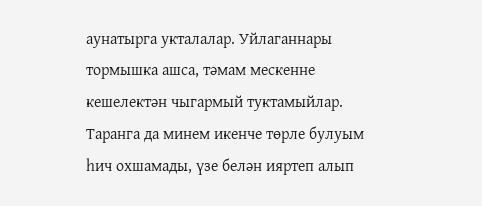аунатырга укталалар. Уйлаганнары тормышка ашса, тәмам мескенне кешелектән чыгармый туктамыйлар.
Таранга да минем икенче төрле булуым һич охшамады, үзе белән ияртеп алып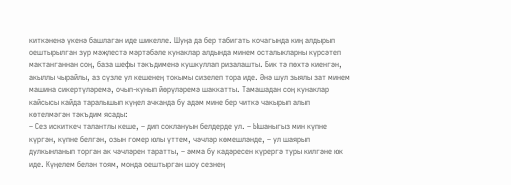киткәненә үкенә башлаган иде шикелле. Шуңа да бер табигать кочагында киң алдырып оештырылган зур мәҗлестә мәртәбәле кунаклар алдында минем осталыкларны күрсәтеп мактанганнан соң, база шефы тәкъдименә кушкуллап ризалашты. Бик тә пөхтә киенгән, акыллы чырайлы, аз сүзле ул кешенең токымы сизелеп тора иде. Әнә шул зыялы зат минем машина сикертүләремә, очып-кунып йөрүләремә шаккатты. Тамашадан соң кунаклар кайсысы кайда таралышып күңел ачканда бу адәм мине бер читкә чакырып алып көтелмәгән тәкъдим ясады:
– Сез искиткеч талантлы кеше, – дип соклануын белдерде ул. – Ышаныгыз мин күпне күргән, күпне белгән, озын гомер юлы үттем, чәчләр көмешләнде, – ул шаярып дулкынланып торган ак чәчләрен таратты, – әмма бу кадәресен күрергә туры килгәне юк иде. Күңелем белән тоям, монда оештырган шоу сезнең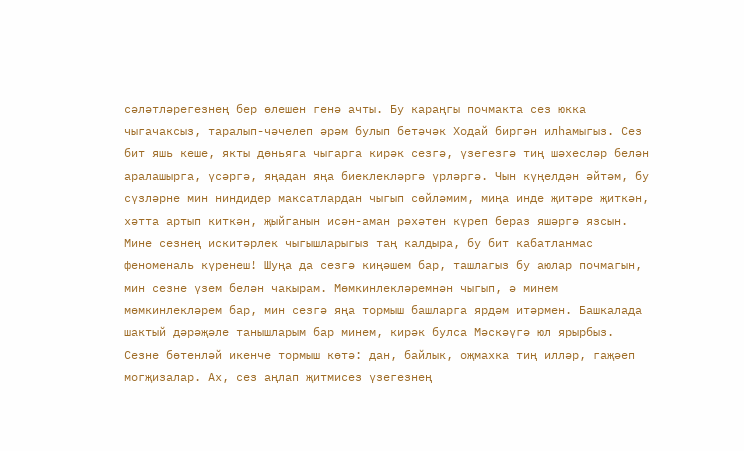сәләтләрегезнең бер өлешен генә ачты. Бу караңгы почмакта сез юкка чыгачаксыз, таралып-чәчелеп әрәм булып бетәчәк Ходай биргән илһамыгыз. Сез бит яшь кеше, якты дөньяга чыгарга кирәк сезгә, үзегезгә тиң шәхесләр белән аралашырга, үсәргә, яңадан яңа биеклекләргә үрләргә. Чын күңелдән әйтәм, бу сүзләрне мин ниндидер максатлардан чыгып сөйләмим, миңа инде җитәре җиткән, хәтта артып киткән, җыйганын исән-аман рәхәтен күреп бераз яшәргә язсын. Мине сезнең искитәрлек чыгышларыгыз таң калдыра, бу бит кабатланмас феноменаль күренеш! Шуңа да сезгә киңәшем бар, ташлагыз бу аюлар почмагын, мин сезне үзем белән чакырам. Мөмкинлекләремнән чыгып, ә минем мөмкинлекләрем бар, мин сезгә яңа тормыш башларга ярдәм итәрмен. Башкалада шактый дәрәҗәле танышларым бар минем, кирәк булса Мәскәүгә юл ярырбыз. Сезне бөтенләй икенче тормыш көтә: дан, байлык, оҗмахка тиң илләр, гаҗәеп могҗизалар. Ах, сез аңлап җитмисез үзегезнең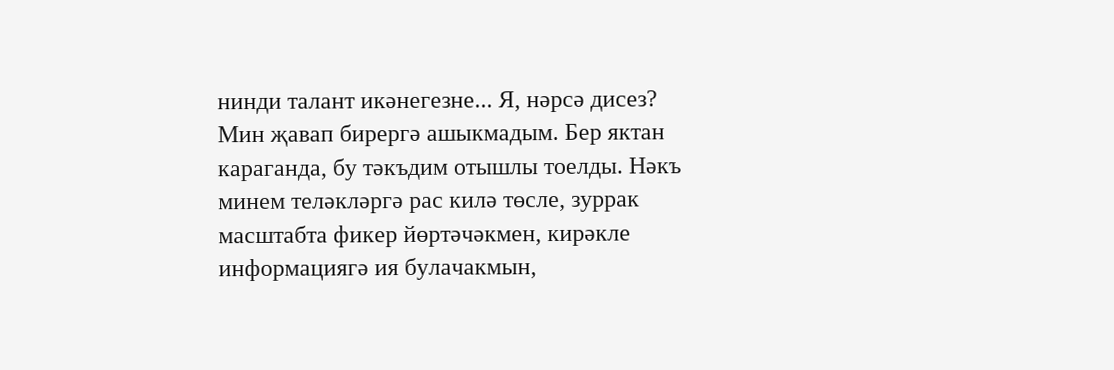нинди талант икәнегезне... Я, нәрсә дисез?
Мин җавап бирергә ашыкмадым. Бер яктан караганда, бу тәкъдим отышлы тоелды. Нәкъ минем теләкләргә рас килә төсле, зуррак масштабта фикер йөртәчәкмен, кирәкле информациягә ия булачакмын,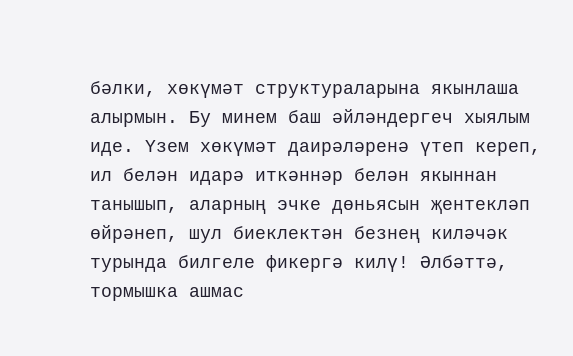бәлки, хөкүмәт структураларына якынлаша алырмын. Бу минем баш әйләндергеч хыялым иде. Үзем хөкүмәт даирәләренә үтеп кереп, ил белән идарә иткәннәр белән якыннан танышып, аларның эчке дөньясын җентекләп өйрәнеп, шул биеклектән безнең киләчәк турында билгеле фикергә килү! Әлбәттә, тормышка ашмас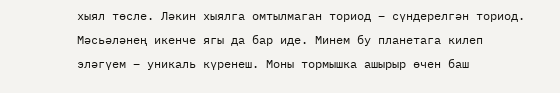хыял төсле. Ләкин хыялга омтылмаган ториод – сүндерелгән ториод. Мәсьәләнең икенче ягы да бар иде. Минем бу планетага килеп эләгүем – уникаль күренеш. Моны тормышка ашырыр өчен баш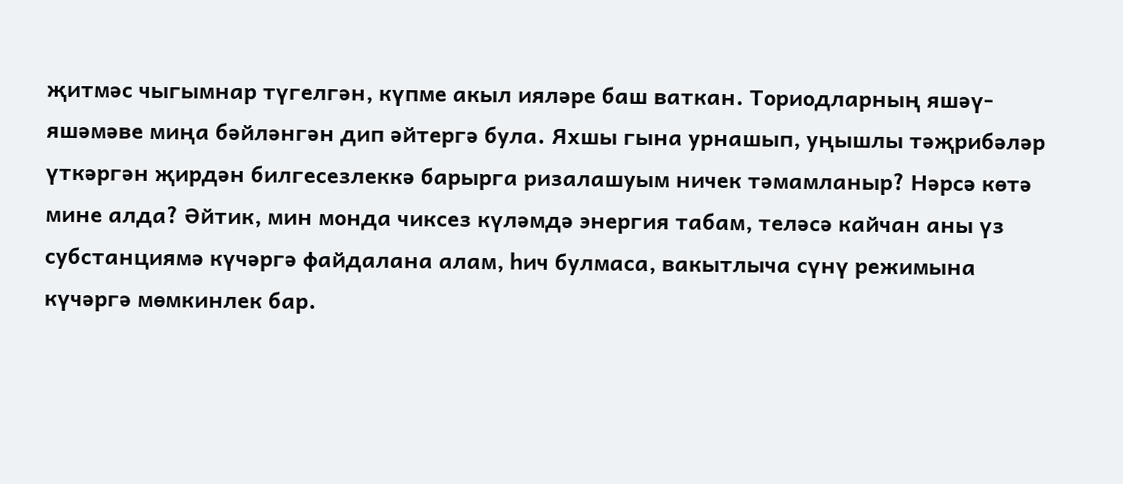җитмәс чыгымнар түгелгән, күпме акыл ияләре баш ваткан. Ториодларның яшәү-яшәмәве миңа бәйләнгән дип әйтергә була. Яхшы гына урнашып, уңышлы тәҗрибәләр үткәргән җирдән билгесезлеккә барырга ризалашуым ничек тәмамланыр? Нәрсә көтә мине алда? Әйтик, мин монда чиксез күләмдә энергия табам, теләсә кайчан аны үз субстанциямә күчәргә файдалана алам, һич булмаса, вакытлыча сүнү режимына күчәргә мөмкинлек бар.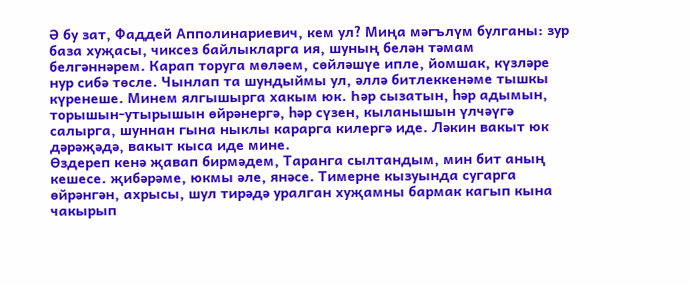Ә бу зат, Фаддей Апполинариевич, кем ул? Миңа мәгълүм булганы: зур база хуҗасы, чиксез байлыкларга ия, шуның белән тәмам белгәннәрем. Карап торуга мөләем, сөйләшүе ипле, йомшак, күзләре нур сибә төсле. Чынлап та шундыймы ул, әллә битлеккенәме тышкы күренеше. Минем ялгышырга хакым юк. Һәр сызатын, һәр адымын, торышын-утырышын өйрәнергә, һәр сүзен, кыланышын үлчәүгә салырга, шуннан гына ныклы карарга килергә иде. Ләкин вакыт юк дәрәҗәдә, вакыт кыса иде мине.
Өздереп кенә җавап бирмәдем, Таранга сылтандым, мин бит аның кешесе. җибәрәме, юкмы әле, янәсе. Тимерне кызуында сугарга өйрәнгән, ахрысы, шул тирәдә уралган хуҗамны бармак кагып кына чакырып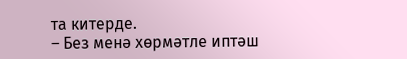та китерде.
– Без менә хөрмәтле иптәш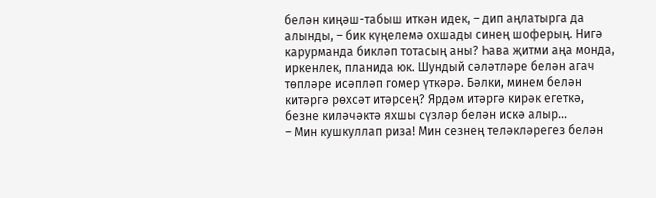белән киңәш-табыш иткән идек, – дип аңлатырга да алынды, – бик күңелемә охшады синең шоферың. Нигә карурманда бикләп тотасың аны? Һава җитми аңа монда, иркенлек, планида юк. Шундый сәләтләре белән агач төпләре исәпләп гомер үткәрә. Бәлки, минем белән китәргә рөхсәт итәрсең? Ярдәм итәргә кирәк егеткә, безне киләчәктә яхшы сүзләр белән искә алыр...
– Мин кушкуллап риза! Мин сезнең теләкләрегез белән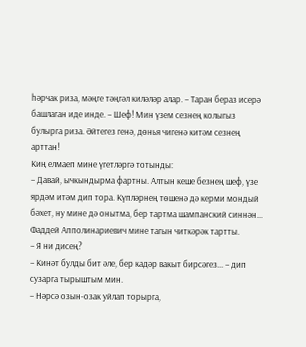һәрчак риза, мәңге тәңгәл киләләр алар. – Таран бераз исерә башлаган иде инде. – Шеф! Мин үзем сезнең колыгыз булырга риза. Әйтегез генә, дөнья чигенә китәм сезнең арттан!
Киң елмаеп мине үгетләргә тотынды:
– Давай, ычкындырма фартны. Алтын кеше безнең шеф, үзе ярдәм итәм дип тора. Күпләрнең төшенә дә керми мондый бәхет, ну мине дә онытма, бер тартма шампанский синнән...
Фаддей Апполинариевич мине тагын читкәрәк тартты.
– Я ни дисең?
– Кинәт булды бит әле, бер кадәр вакыт бирсәгез... – дип сузарга тырыштым мин.
– Нәрсә озын-озак уйлап торырга,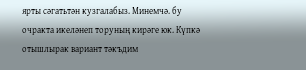ярты сәгатьтән кузгалабыз. Минемчә. бу очракта икеләнеп торуның кирәге юк. Күпкә отышлырак вариант тәкъдим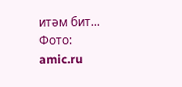итәм бит...
Фото: amic.ru